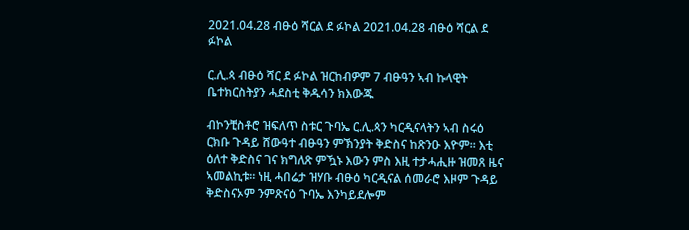2021.04.28 ብፁዕ ሻርል ደ ፉኮል 2021.04.28 ብፁዕ ሻርል ደ ፉኮል

ር.ሊ.ጳ ብፁዕ ሻር ደ ፉኮል ዝርከብዎም 7 ብፁዓን ኣብ ኩላዊት ቤተክርስትያን ሓደስቲ ቅዱሳን ክእውጁ

ብኮንቺስቶሮ ዝፍለጥ ስቱር ጉባኤ ር.ሊ.ጳን ካርዲናላትን ኣብ ስሩዕ ርክቡ ጉዳይ ሸውዓተ ብፁዓን ምኽንያት ቅድስና ከጽንዑ እዮም። እቲ ዕለተ ቅድስና ገና ክግለጽ ምዃኑ እውን ምስ እዚ ተታሓሒዙ ዝመጸ ዜና ኣመልኪቱ። ነዚ ሓበሬታ ዝሃቡ ብፁዕ ካርዲናል ሰመራሮ እዞም ጉዳይ ቅድስናኦም ንምጽናዕ ጉባኤ እንካይደሎም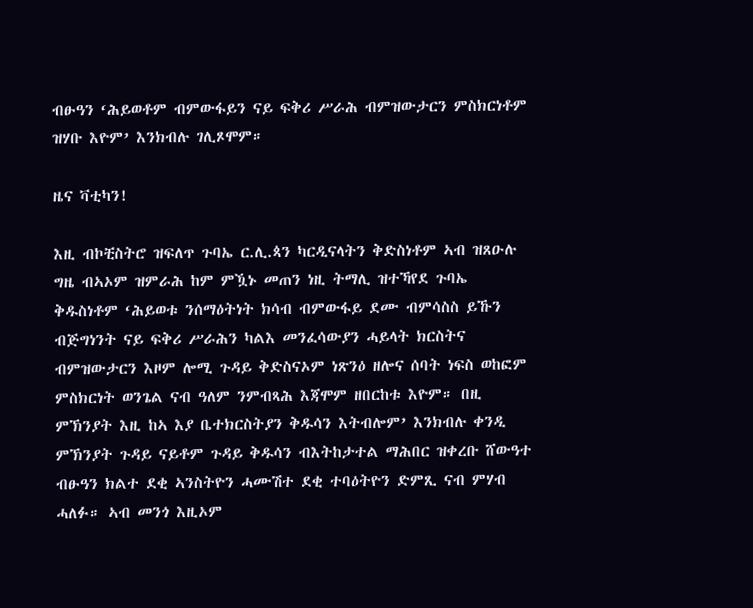ብፁዓን ‘ሕይወቶም ብምውፋይን ናይ ፍቅሪ ሥራሕ ብምዝውታርን ምስክርነቶም ዝሃቡ እዮም’ እንክብሉ ገሊጾሞም።

ዜና ቫቲካን!

እዚ ብኮቺስትሮ ዝፍለጥ ጉባኤ ር.ሊ.ጳን ካርዲናላትን ቅድስነቶም ኣብ ዝጸዑሉ ግዜ ብኣኦም ዝምራሕ ከም ምዃኑ መጠን ነዚ ትማሊ ዝተኻየደ ጉባኤ ቅዱስነቶም ‘ሕይወቱ ንሰማዕትነት ክሳብ ብምውፋይ ደሙ ብምሳስስ ይኹን ብጅግነንት ናይ ፍቅሪ ሥራሕን ካልእ መንፈሳውያን ሓይላት ክርስትና ብምዝውታርን እዞም ሎሚ ጉዳይ ቅድስናኦም ነጽንዕ ዘሎና ሰባት ነፍስ ወከፎም ምስክርነት ወንጌል ናብ ዓለም ንምብጻሕ እጃሞም ዘበርከቱ እዮም። በዚ ምኽንያት እዚ ከኣ እያ ቤተክርስትያን ቅዱሳን እትብሎም’ እንክብሉ ቀንዲ ምኽንያት ጉዳይ ናይቶም ጉዳይ ቅዱሳን ብእትከታተል ማሕበር ዝቀረቡ ሸውዓተ ብፁዓን ክልተ ደቂ ኣንስትዮን ሓሙሽተ ደቂ ተባዕትዮን ድምጺ ናብ ምሃብ ሓለፉ። ኣብ መንጎ እዚኦም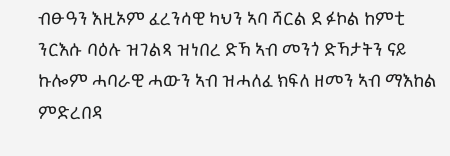ብፁዓን እዚኦም ፈረንሳዊ ካህን ኣባ ሻርል ደ ፉኮል ከምቲ ንርእሱ ባዕሉ ዝገልጻ ዝነበረ ድኻ ኣብ መንጎ ድኻታትን ናይ ኩሎም ሓባራዊ ሓውን ኣብ ዝሓለፈ ክፍለ ዘመን ኣብ ማእከል ምድረበዳ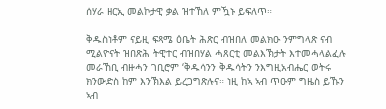ሰሃራ ዘርኢ መልኮታዊ ቃል ዝተኸለ ምዃኑ ይፍለጥ።

ቅዱስነቶም ናይዚ ፍጻሜ ዕቤት ሕጽር ብዝበለ መልክዑ ንምግላጽ ናብ ሚልዮናት ዝበጽሕ ትዊተር ብዝበሃል ሓጸርቲ መልእኽታት እተመሓላልፈሉ መራኸቢ ብዙሓን ገቢሮም ‘ቅዱሳንን ቅዱሳትን ንእግዚአብሔር ወትሩ ክንውድስ ከም እንኽእል ይረጋግጽሉና። ነዚ ከኣ ኣብ ጥዑም ግዜስ ይኹን ኣብ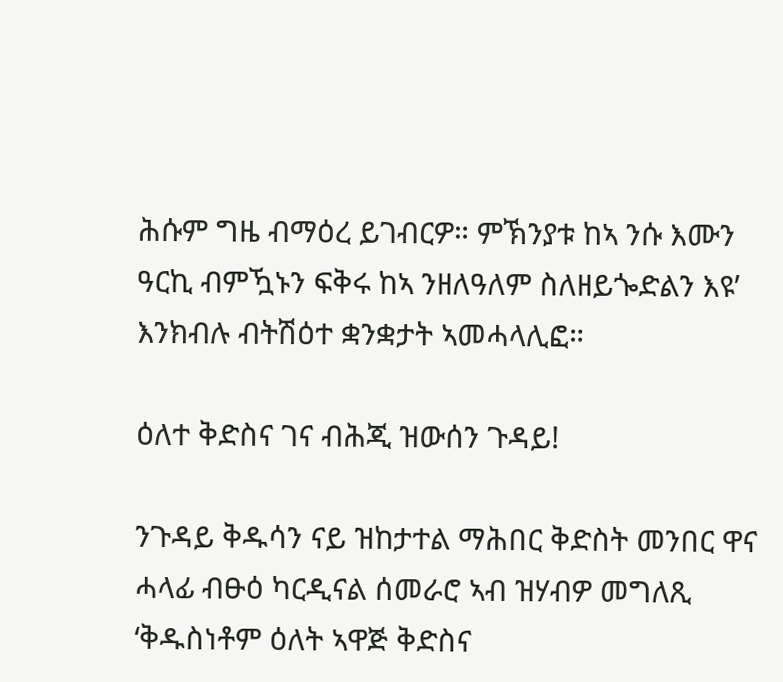ሕሱም ግዜ ብማዕረ ይገብርዎ። ምኽንያቱ ከኣ ንሱ እሙን ዓርኪ ብምዃኑን ፍቅሩ ከኣ ንዘለዓለም ስለዘይጐድልን እዩ’ እንክብሉ ብትሽዕተ ቋንቋታት ኣመሓላሊፎ።

ዕለተ ቅድስና ገና ብሕጂ ዝውሰን ጉዳይ!

ንጉዳይ ቅዱሳን ናይ ዝከታተል ማሕበር ቅድስት መንበር ዋና ሓላፊ ብፁዕ ካርዲናል ሰመራሮ ኣብ ዝሃብዎ መግለጺ ‘ቅዱስነቶም ዕለት ኣዋጅ ቅድስና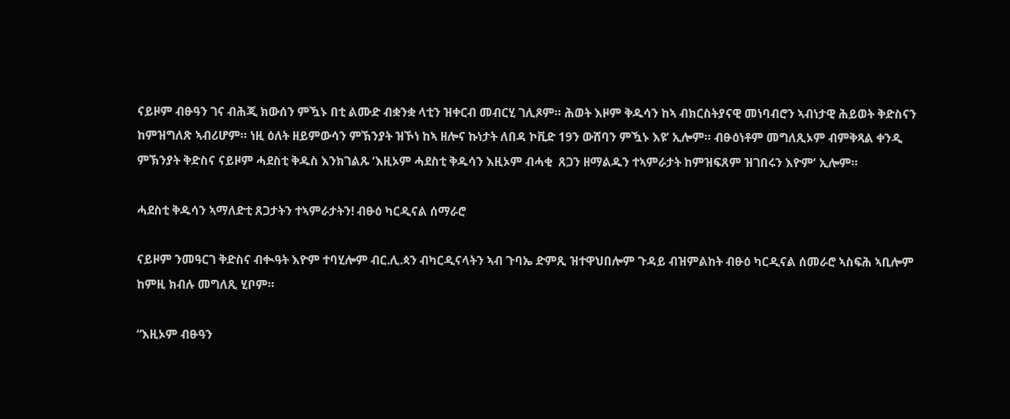ናይዞም ብፁዓን ገና ብሕጂ ክውሰን ምዃኑ በቲ ልሙድ ብቋንቋ ላቲን ዝቀርብ መብርሂ ገሊጾም። ሕወት እዞም ቅዱሳን ከኣ ብክርስትያናዊ መነባብሮን ኣብነታዊ ሕይወት ቅድስናን ከምዝግለጽ ኣብሪሆም። ነዚ ዕለት ዘይምውሳን ምኽንያት ዝኾነ ከኣ ዘሎና ኩነታት ለበዳ ኮቪድ 19ን ውሸባን ምዃኑ እዩ’ ኢሎም። ብፁዕነቶም መግለጺኦም ብምቅጻል ቀንዲ ምኽንያት ቅድስና ናይዞም ሓደስቲ ቅዱስ እንክገልጹ ‘እዚኦም ሓደስቲ ቅዱሳን እዚኦም ብሓቂ  ጸጋን ዘማልዱን ተኣምራታት ከምዝፍጸም ዝገበሩን እዮም’ ኢሎም።

ሓደስቲ ቅዱሳን ኣማለድቲ ጸጋታትን ተኣምራታትን! ብፁዕ ካርዲናል ሰማራሮ

ናይዞም ንመዓርገ ቅድስና ብቊዓት እዮም ተባሂሎም ብር.ሊ.ጳን ብካርዲናላትን ኣብ ጉባኤ ድምጺ ዝተዋህበሎም ጉዳይ ብዝምልከት ብፁዕ ካርዲናል ሰመራሮ ኣስፍሕ ኣቢሎም ከምዚ ክብሉ መግለጺ ሂቦም።

“እዚኦም ብፁዓን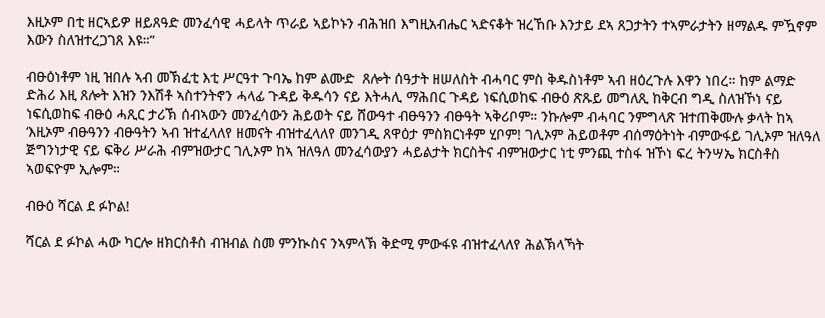እዚኦም በቲ ዘርኣይዎ ዘይጸዓድ መንፈሳዊ ሓይላት ጥራይ ኣይኮኑን ብሕዝበ እግዚአብሔር ኣድናቆት ዝረኸቡ እንታይ ደኣ ጸጋታትን ተኣምራታትን ዘማልዱ ምዃኖም እውን ስለዝተረጋገጸ እዩ።”

ብፁዕነቶም ነዚ ዝበሉ ኣብ መኽፈቲ እቲ ሥርዓተ ጉባኤ ከም ልሙድ  ጸሎት ሰዓታት ዘሠለስት ብሓባር ምስ ቅዱስነቶም ኣብ ዘዕረጉሉ እዋን ነበረ። ከም ልማድ ድሕሪ እዚ ጸሎት እዝን ንእሽቶ ኣስተንትኖን ሓላፊ ጉዳይ ቅዱሳን ናይ እትሓሊ ማሕበር ጉዳይ ነፍሲወከፍ ብፁዕ ጽጹይ መግለጺ ከቅርብ ግዲ ስለዝኾነ ናይ ነፍሲወከፍ ብፁዕ ሓጺር ታሪኽ ሰብኣውን መንፈሳውን ሕይወት ናይ ሸውዓተ ብፁዓንን ብፁዓት ኣቅሪቦም። ንኩሎም ብሓባር ንምግላጽ ዝተጠቅሙሉ ቃላት ከኣ ‘እዚኦም ብፁዓንን ብፁዓትን ኣብ ዝተፈላለየ ዘመናት ብዝተፈላለየ መንገዲ ጸዋዕታ ምስክርነቶም ሂቦም! ገሊኦም ሕይወቶም ብሰማዕትነት ብምውፋይ ገሊኦም ዝለዓለ ጅግንነታዊ ናይ ፍቅሪ ሥራሕ ብምዝውታር ገሊኦም ከኣ ዝለዓለ መንፈሳውያን ሓይልታት ክርስትና ብምዝውታር ነቲ ምንጪ ተስፋ ዝኾነ ፍረ ትንሣኤ ክርስቶስ ኣወፍዮም ኢሎም።

ብፁዕ ሻርል ደ ፉኮል!

ሻርል ደ ፉኮል ሓው ካርሎ ዘክርስቶስ ብዝብል ስመ ምንኲስና ንኣምላኽ ቅድሚ ምውፋዩ ብዝተፈላለየ ሕልኽላኻት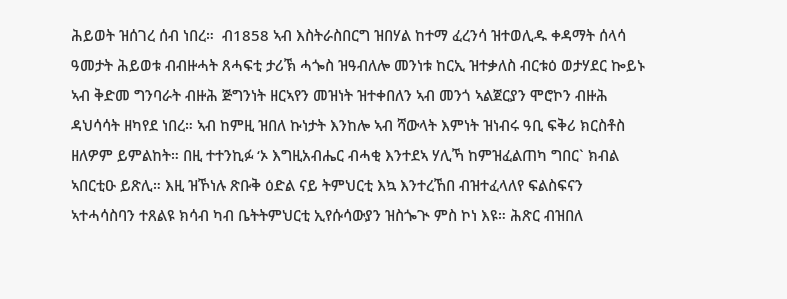ሕይወት ዝሰገረ ሰብ ነበረ።  ብ1858 ኣብ እስትራስበርግ ዝበሃል ከተማ ፈረንሳ ዝተወሊዱ ቀዳማት ሰላሳ ዓመታት ሕይወቱ ብብዙሓት ጸሓፍቲ ታሪኽ ሓጐስ ዝዓብለሎ መንነቱ ከርኢ ዝተቃለስ ብርቱዕ ወታሃደር ኰይኑ ኣብ ቅድመ ግንባራት ብዙሕ ጅግንነት ዘርኣየን መዝነት ዝተቀበለን ኣብ መንጎ ኣልጀርያን ሞሮኮን ብዙሕ ዳህሳሳት ዘካየደ ነበረ። ኣብ ከምዚ ዝበለ ኩነታት እንከሎ ኣብ ሻውላት እምነት ዝነብሩ ዓቢ ፍቅሪ ክርስቶስ ዘለዎም ይምልከት። በዚ ተተንኪፉ ‘ኦ እግዚአብሔር ብሓቂ እንተደኣ ሃሊኻ ከምዝፈልጠካ ግበር` ክብል ኣበርቲዑ ይጽሊ። እዚ ዝኾነሉ ጽቡቅ ዕድል ናይ ትምህርቲ እኳ እንተረኸበ ብዝተፈላለየ ፍልስፍናን ኣተሓሳስባን ተጸልዩ ክሳብ ካብ ቤትትምህርቲ ኢየሱሳውያን ዝስጐጒ ምስ ኮነ እዩ። ሕጽር ብዝበለ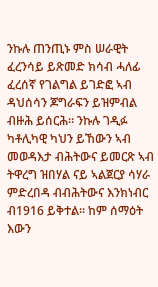ንኩሉ ጠንጢኑ ምስ ሠራዊት ፈረንሳይ ይጽመድ ክሳብ ሓለፊ ፈረሰኛ የገልግል ይገድፎ ኣብ ዳህሰሳን ጆግራፍን ይዝምብል ብዙሕ ይሰርሕ። ንኩሉ ገዲፉ ካቶሊካዊ ካህን ይኸውን ኣብ መወዳእታ ብሕትውና ይመርጽ ኣብ ትዋረግ ዝበሃል ናይ ኣልጀርያ ሳሃራ ምድረበዳ ብብሕትውና እንክነብር ብ1916 ይቅተል። ከም ሰማዕት እውን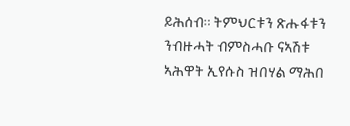ይሕሰብ። ትምህርቱን ጽሑፋቱን ንብዙሓት ብምስሓቡ ናኣሽቱ ኣሕዋት ኢየሱስ ዝበሃል ማሕበ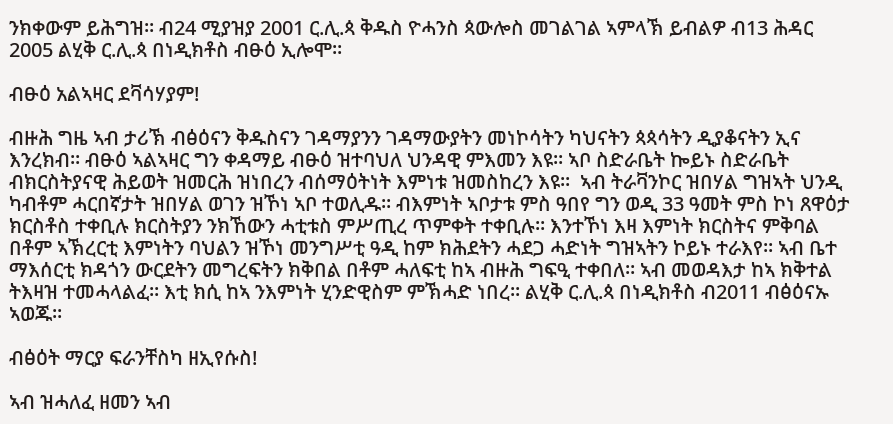ንክቀውም ይሕግዝ። ብ24 ሚያዝያ 2001 ር.ሊ.ጳ ቅዱስ ዮሓንስ ጳውሎስ መገልገል ኣምላኽ ይብልዎ ብ13 ሕዳር 2005 ልሂቅ ር.ሊ.ጳ በነዲክቶስ ብፁዕ ኢሎሞ።

ብፁዕ አልኣዛር ደቫሳሃያም!

ብዙሕ ግዜ ኣብ ታሪኽ ብፅዕናን ቅዱስናን ገዳማያንን ገዳማውያትን መነኮሳትን ካህናትን ጳጳሳትን ዲያቆናትን ኢና እንረክብ። ብፁዕ ኣልኣዛር ግን ቀዳማይ ብፁዕ ዝተባህለ ህንዳዊ ምእመን እዩ። ኣቦ ስድራቤት ኰይኑ ስድራቤት ብክርስትያናዊ ሕይወት ዝመርሕ ዝነበረን ብሰማዕትነት እምነቱ ዝመስከረን እዩ።  ኣብ ትራቫንኮር ዝበሃል ግዝኣት ህንዲ ካብቶም ሓርበኛታት ዝበሃል ወገን ዝኾነ ኣቦ ተወሊዱ። ብእምነት ኣቦታቱ ምስ ዓበየ ግን ወዲ 33 ዓመት ምስ ኮነ ጸዋዕታ ክርስቶስ ተቀቢሉ ክርስትያን ንክኸውን ሓቲቱስ ምሥጢረ ጥምቀት ተቀቢሉ። እንተኾነ እዛ እምነት ክርስትና ምቅባል በቶም ኣኽረርቲ እምነትን ባህልን ዝኾነ መንግሥቲ ዓዲ ከም ክሕደትን ሓደጋ ሓድነት ግዝኣትን ኮይኑ ተራእየ። ኣብ ቤተ ማእሰርቲ ክዳጎን ውርደትን መግረፍትን ክቅበል በቶም ሓለፍቲ ከኣ ብዙሕ ግፍዒ ተቀበለ። ኣብ መወዳእታ ከኣ ክቅተል ትእዛዝ ተመሓላልፈ። እቲ ክሲ ከኣ ንእምነት ሂንድዊስም ምኽሓድ ነበረ። ልሂቅ ር.ሊ.ጳ በነዲክቶስ ብ2011 ብፅዕናኡ ኣወጁ።

ብፅዕት ማርያ ፍራንቸስካ ዘኢየሱስ!

ኣብ ዝሓለፈ ዘመን ኣብ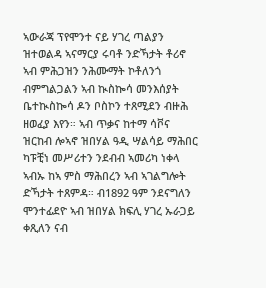ኣውራጃ ፕየሞንተ ናይ ሃገረ ጣልያን ዝተወልዳ ኣናማርያ ሩባቶ ንድኻታት ቶሪኖ ኣብ ምሕጋዝን ንሕሙማት ኮቶለንጎ ብምግልጋልን ኣብ ኲስኰሳ መንእሰያት ቤተኲስኰሳ ዶን ቦስኮን ተጸሚደን ብዙሕ ዘወፈያ እየን። ኣብ ጥቃና ከተማ ሳቮና ዝርከብ ሎኣኖ ዝበሃል ዓዲ ሣልሳይ ማሕበር ካፑቺነ መሥሪተን ንደብብ ኣመሪካ ነቀላ ኣብኡ ከኣ ምስ ማሕበረን ኣብ ኣገልግሎት ድኻታት ተጸምዳ። ብ1892 ዓም ንደናግለን ሞንተፊደዮ ኣብ ዝበሃል ክፍሊ ሃገረ ኡራጋይ ቀጺለን ናብ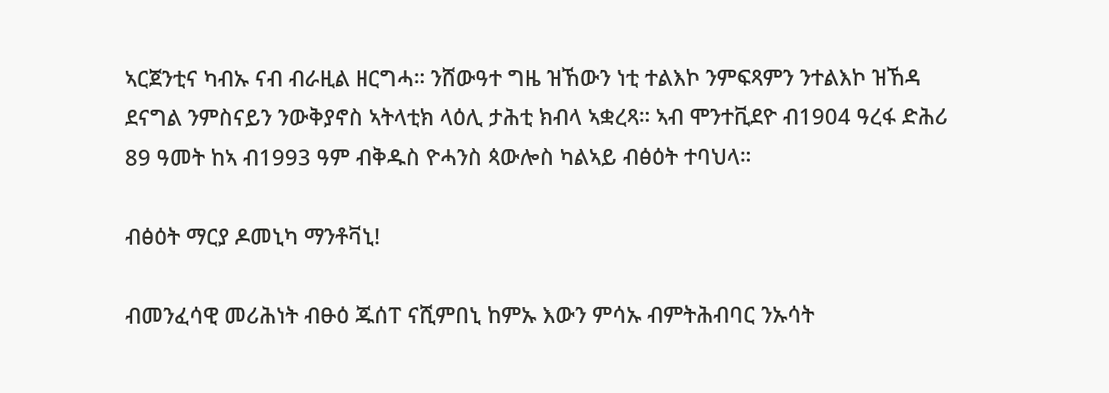ኣርጀንቲና ካብኡ ናብ ብራዚል ዘርግሓ። ንሸውዓተ ግዜ ዝኸውን ነቲ ተልእኮ ንምፍጻምን ንተልእኮ ዝኸዳ ደናግል ንምስናይን ንውቅያኖስ ኣትላቲክ ላዕሊ ታሕቲ ክብላ ኣቋረጻ። ኣብ ሞንተቪደዮ ብ1904 ዓረፋ ድሕሪ 89 ዓመት ከኣ ብ1993 ዓም ብቅዱስ ዮሓንስ ጳውሎስ ካልኣይ ብፅዕት ተባህላ።

ብፅዕት ማርያ ዶመኒካ ማንቶቫኒ!

ብመንፈሳዊ መሪሕነት ብፁዕ ጁሰፐ ናሺምበኒ ከምኡ እውን ምሳኡ ብምትሕብባር ንኡሳት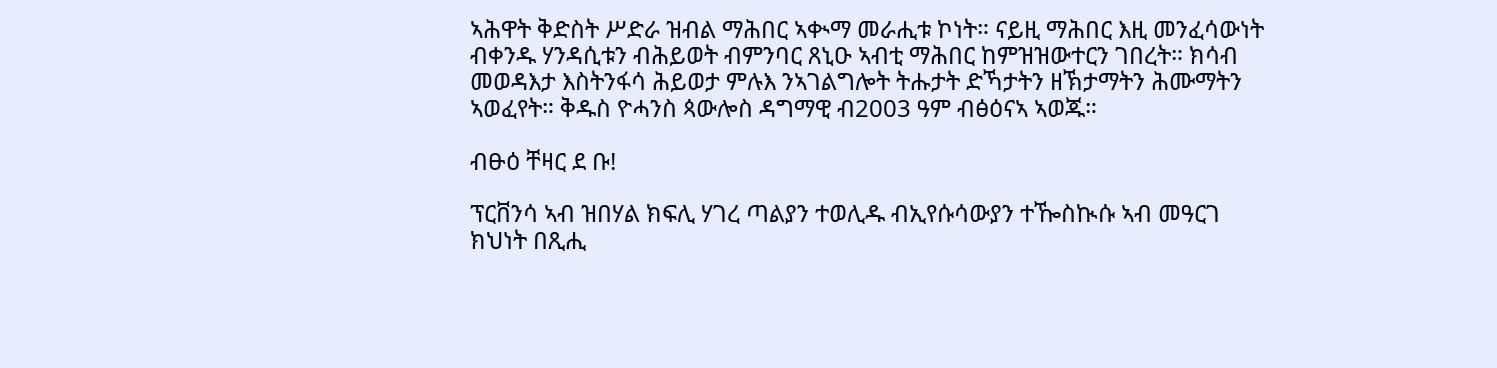ኣሕዋት ቅድስት ሥድራ ዝብል ማሕበር ኣቊማ መራሒቱ ኮነት። ናይዚ ማሕበር እዚ መንፈሳውነት ብቀንዱ ሃንዳሲቱን ብሕይወት ብምንባር ጸኒዑ ኣብቲ ማሕበር ከምዝዝውተርን ገበረት። ክሳብ መወዳእታ እስትንፋሳ ሕይወታ ምሉእ ንኣገልግሎት ትሑታት ድኻታትን ዘኽታማትን ሕሙማትን ኣወፈየት። ቅዱስ ዮሓንስ ጳውሎስ ዳግማዊ ብ2003 ዓም ብፅዕናኣ ኣወጁ።

ብፁዕ ቸዛር ደ ቡ!

ፕርቨንሳ ኣብ ዝበሃል ክፍሊ ሃገረ ጣልያን ተወሊዱ ብኢየሱሳውያን ተዀስኲሱ ኣብ መዓርገ ክህነት በጺሒ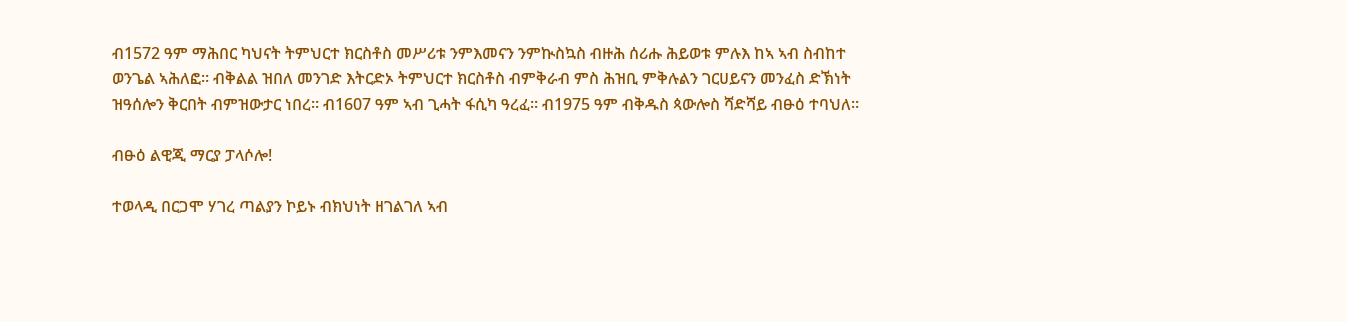ብ1572 ዓም ማሕበር ካህናት ትምህርተ ክርስቶስ መሥሪቱ ንምእመናን ንምኲስኳስ ብዙሕ ሰሪሑ ሕይወቱ ምሉእ ከኣ ኣብ ስብከተ ወንጌል ኣሕለፎ። ብቅልል ዝበለ መንገድ እትርድኦ ትምህርተ ክርስቶስ ብምቅራብ ምስ ሕዝቢ ምቅሉልን ገርሀይናን መንፈስ ድኽነት ዝዓሰሎን ቅርበት ብምዝውታር ነበረ። ብ1607 ዓም ኣብ ጊሓት ፋሲካ ዓረፈ። ብ1975 ዓም ብቅዱስ ጳውሎስ ሻድሻይ ብፁዕ ተባህለ።

ብፁዕ ልዊጂ ማርያ ፓላሶሎ!

ተወላዲ በርጋሞ ሃገረ ጣልያን ኮይኑ ብክህነት ዘገልገለ ኣብ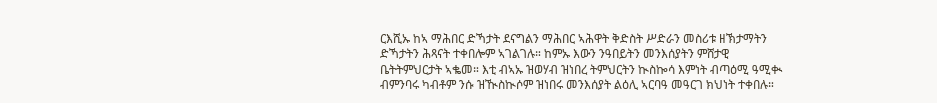ርእሺኡ ከኣ ማሕበር ድኻታት ደናግልን ማሕበር ኣሕዋት ቅድስት ሥድራን መስሪቱ ዘኽታማትን ድኻታትን ሕጻናት ተቀበሎም ኣገልገሉ። ከምኡ እውን ንዓበይትን መንእሰያትን ምሸታዊ ቤትትምህርታት ኣቈመ። እቲ ብኣኡ ዝወሃብ ዝነበረ ትምህርትን ኲስኰሳ እምነት ብጣዕሚ ዓሚቊ ብምንባሩ ካብቶም ንሱ ዝዂስኲሶም ዝነበሩ መንእሰያት ልዕሊ ኣርባዓ መዓርገ ክህነት ተቀበሉ።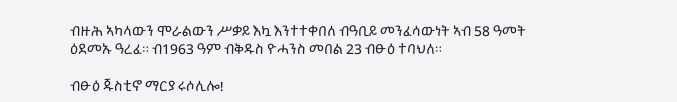ብዙሕ ኣካላውን ሞራልውን ሥቃይ እኳ እንተተቀበለ ብዓቢይ መንፈሳውነት ኣብ 58 ዓመት ዕደመኡ ዓረፈ። ብ1963 ዓም ብቅዱስ ዮሓንስ መበል 23 ብፁዕ ተባህለ።

ብፁዕ ጁስቲኖ ማርያ ሩሶሊሎ!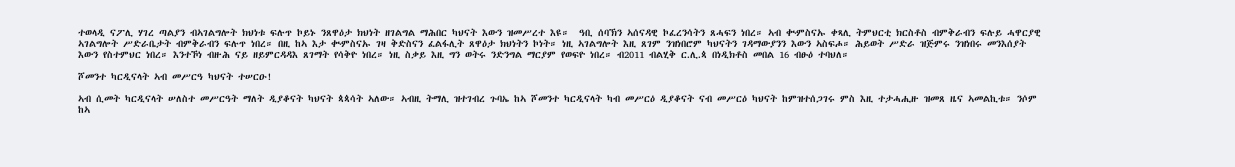ተወላዲ ናፖሊ ሃገረ ጣልያን ብኣገልግሎት ክህነቱ ፍሉጥ ኮይኑ ንጸዋዕታ ክህነት ዘገልግል ማሕበር ካህናት እውን ዝመሥረተ እዩ።  ዓቢ ሰባኽን ኣሰናዳዊ ኮፈረንሳትን ጸሓፍን ነበረ። ኣብ ቊምስናኡ ቀጻሊ ትምህርቲ ክርስቶስ ብምቅራብን ፍሉይ ሓዋርያዊ ኣገልግሎት ሥድራቤታት ብምቅራብን ፍሉጥ ነበረ። በዚ ከኣ እታ ቊምስናኡ ገዛ ቅድስናን ፈልፋሊት ጸዋዕታ ክህነትን ኮነት። ነዚ ኣገልግሎት እዚ ጸገም ንዝነበሮም ካህናትን ገዳማውያንን እውን ኣስፍሖ። ሕይወት ሥድራ ዝጅምሩ ንዝነበሩ መንእሰያት እውን የስተምህር ነበረ። እንተኾነ ብዙሕ ናይ ዘይምርዳዳእ ጸገማት የሳቅዮ ነበረ። ነዚ ስቃይ እዚ ግን ወትሩ ንድንግል ማርያም የወፍዮ ነበረ። ብ2011 ብልሂቅ ር.ሊ.ጳ በነዲክቶስ መበል 16 ብፁዕ ተባህለ።

ሾመንተ ካርዲናላት ኣብ መሥርዓ ካህናት ተሠርዑ!

ኣብ ሲመት ካርዲናላት ሠለስተ መሥርዓት ማለት ዲያቆናት ካህናት ጳጳሳት ኣለው። ኣብዚ ትማሊ ዝተገብረ ጉባኤ ከኣ ሾመንተ ካርዲናላት ካብ መሥርዕ ዲያቆናት ናብ መሥርዕ ካህናት ከምዝተሰጋገሩ ምስ እዚ ተታሓሒዙ ዝመጸ ዜና ኣመልኪቱ። ንሶም ከኣ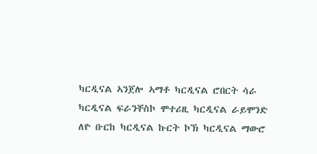ካርዲናል ኣንጀሎ ኣማቶ ካርዲናል ሮበርት ሳራ ካርዲናል ፍራንቸስኮ ሞተሪዚ ካርዲናል ራይሞንድ ለዮ ቡርከ ካርዲናል ኩርት ኮኽ ካርዲናል ማውሮ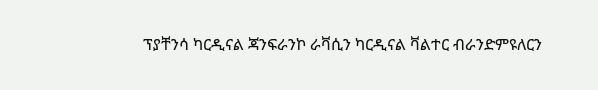ፕያቸንሳ ካርዲናል ጃንፍራንኮ ራቫሲን ካርዲናል ቫልተር ብራንድምዩለርን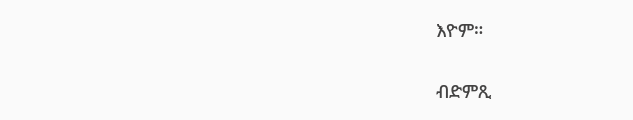እዮም።

ብድምጺ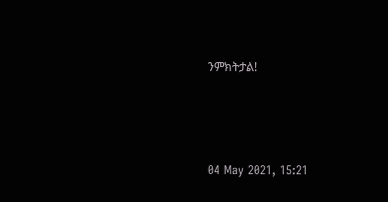ንምክትታል!



04 May 2021, 15:21